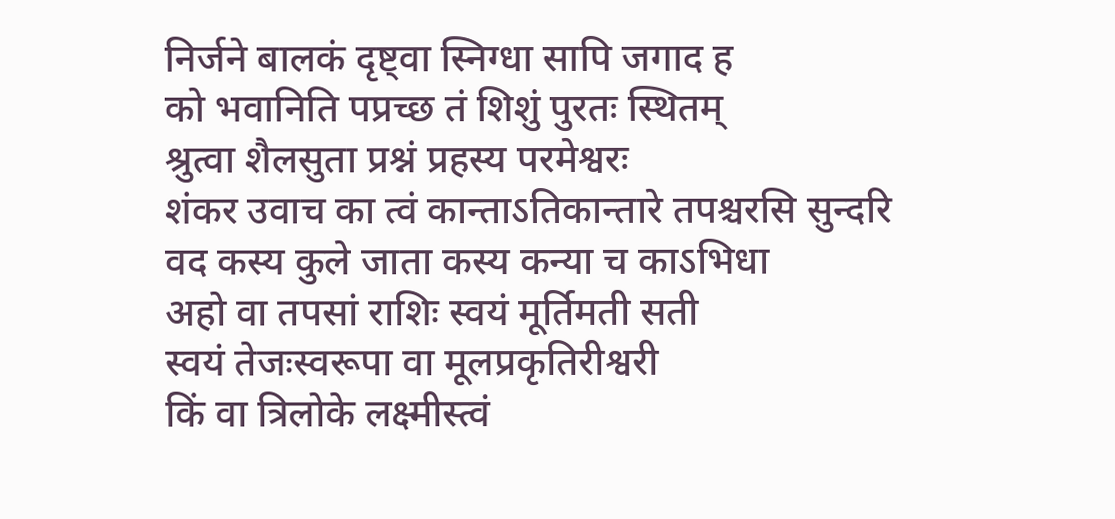निर्जने बालकं दृष्ट्वा स्निग्धा सापि जगाद ह
को भवानिति पप्रच्छ तं शिशुं पुरतः स्थितम्
श्रुत्वा शैलसुता प्रश्नं प्रहस्य परमेश्वरः
शंकर उवाच का त्वं कान्ताऽतिकान्तारे तपश्चरसि सुन्दरि
वद कस्य कुले जाता कस्य कन्या च काऽभिधा
अहो वा तपसां राशिः स्वयं मूर्तिमती सती
स्वयं तेजःस्वरूपा वा मूलप्रकृतिरीश्वरी
किं वा त्रिलोके लक्ष्मीस्त्वं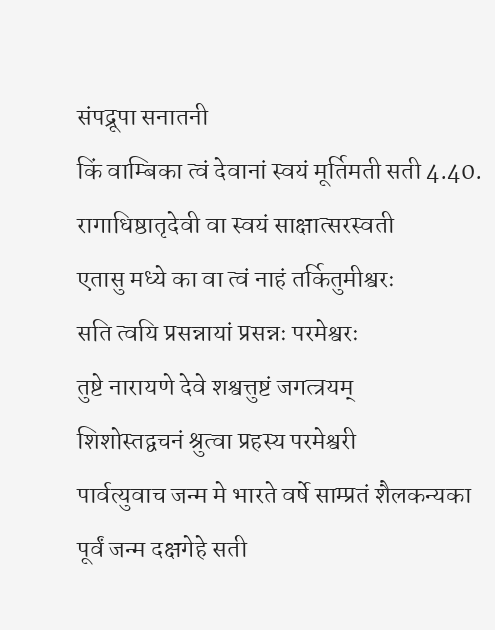संपद्रूपा सनातनी
किं वाम्बिका त्वं देवानां स्वयं मूर्तिमती सती 4.40.
रागाधिष्ठातृदेवी वा स्वयं साक्षात्सरस्वती
एतासु मध्ये का वा त्वं नाहं तर्कितुमीश्वरः
सति त्वयि प्रसन्नायां प्रसन्नः परमेश्वरः
तुष्टे नारायणे देवे शश्वत्तुष्टं जगत्त्रयम्
शिशोस्तद्वचनं श्रुत्वा प्रहस्य परमेश्वरी
पार्वत्युवाच जन्म मे भारते वर्षे साम्प्रतं शैलकन्यका
पूर्वं जन्म दक्षगेहे सती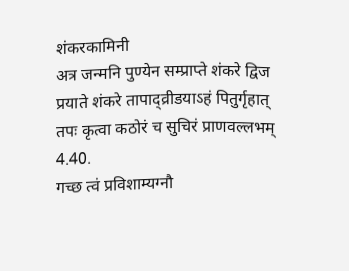शंकरकामिनी
अत्र जन्मनि पुण्येन सम्प्राप्ते शंकरे द्विज
प्रयाते शंकरे तापाद्व्रीडयाऽहं पितुर्गृहात्
तपः कृत्वा कठोरं च सुचिरं प्राणवल्लभम् 4.40.
गच्छ त्वं प्रविशाम्यग्नौ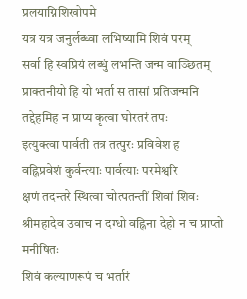प्रलयाग्निशिखोपमे
यत्र यत्र जनुर्लब्ध्वा लभिष्यामि शिवं परम्
सर्वा हि स्वप्रियं लब्धुं लभन्ति जन्म वाञ्छितम्
प्राक्तनीयो हि यो भर्ता स तासां प्रतिजन्मनि
तद्देहमिह न प्राप्य कृत्वा घोरतरं तपः
इत्युक्त्वा पार्वती तत्र तत्पुरः प्रविवेश ह
वह्निप्रवेशं कुर्वन्त्याः पार्वत्याः परमेश्वरि
क्षणं तदन्तरे स्थित्वा चोत्पतन्तीं शिवां शिवः
श्रीमहादेव उवाच न दग्धो वह्निना देहो न च प्राप्तो मनीषितः
शिवं कल्याणरूपं च भर्तारं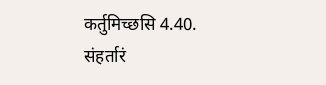कर्तुमिच्छसि 4.40.
संहर्तारं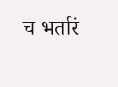च भर्तारं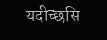यदीच्छसि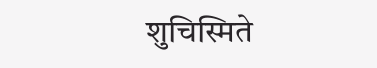शुचिस्मिते